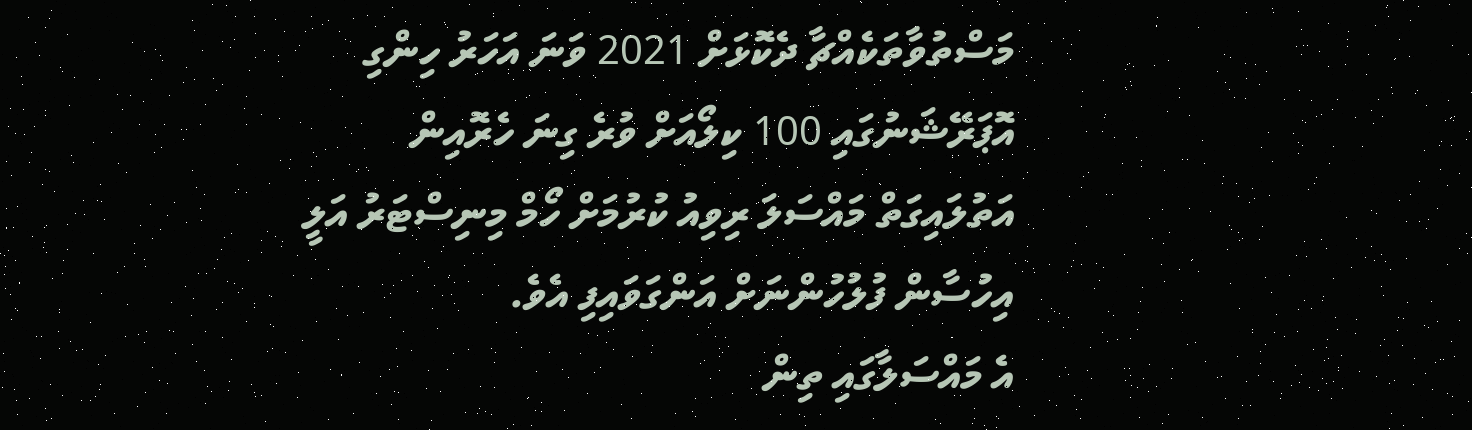މަސްތުވާތަކެއްޗާ ދެކޮޅަށް 2021 ވަނަ އަހަރު ހިންގި އޮޕަރޭޝަނުގައި 100 ކިލޯއަށް ވުރެ ގިނަ ހެރޮއިން އަތުލައިގަތް މައްސަލަ ރިވިއު ކުރުމަށް ހޯމް މިނިސްޓަރު އަލީ އިހުސާން ފުލުހުންނަށް އަންގަވައިފި އެވެ.
އެ މައްސަލާގައި ތިން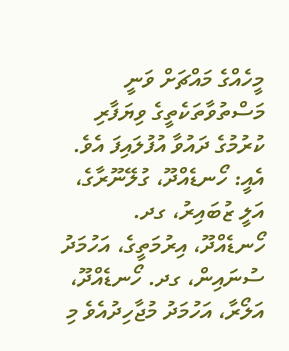މީހެއްގެ މައްޗަށް ވަނީ މަސްތުވާތަކެތީގެ ވިޔަފާރި ކުރުމުގެ ދައުވާ އުފުލައިފަ އެވެ. އެއީ: ހޯނޑެއްދޫ، ގުލޭނޫރާގެ، އަލީ ޒުބައިރު، ގދ. ހޯނޑެއްދޫ، އިރުމަތީގެ، އަހުމަދު ސުނައިން، ގދ. ހޯނޑެއްދޫ، އަލޯރާ، އަހުމަދު މުޖާހިދުއެވެ މި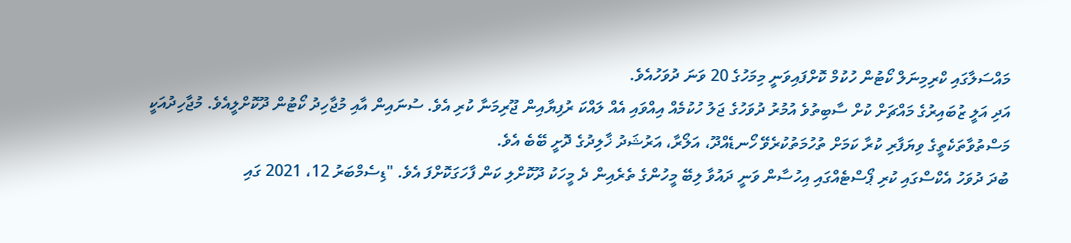މައްސަލާގައި ކްރިމިނަލް ކޯޓުން ހުކުމް ކޮށްފައިވަނީ މިމަހުގެ 20 ވަނަ ދުވަހުއެވެ.
އަދި އަލީ ޒުބައިރުގެ މައްޗަށް ކުށް ސާބިތުވެ އުމުރު ދުވަހުގެ ޖަލު ހުކުމެއް އިއްވައި އެއް ލައްކަ ރުފިޔާއިން ޖޫރިމަނާ ކުރި އެވެ. ސުނައިން އާއި މުޖާހިދު ކޯޓުން ދޫކޮށްލީއެވެ. މުޖާހިދުއަކީ މަސްތުވާތަކެތީގެ ވިޔަފާރި ކުރާ ކަމަށް ތުހުމަތުކުރެވޭ ހޯނޑެއްދޫ، އަލޯރާ، އަރުޝަދު ޚާލިދުގެ ދޮށީ ބޭބެ އެވެ.
ބުދަ ދުވަހު އެކްސްގައި ކުރި ޕޯސްޓެއްގައި އިހުސާން ވަނީ ދައުވާ ލިބޭ މީހުންގެ ތެރެއިން ދެ މީހަކު ދޫކޮށްލި ކަން ފާހަގަކޮށްފަ އެވެ. "ޑިސެމްބަރު 12، 2021 ގައި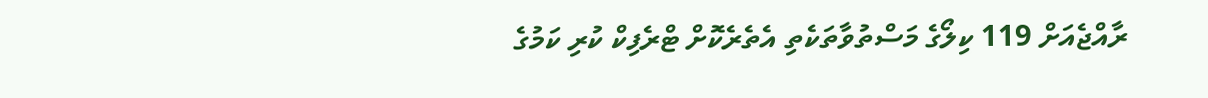ރާއްޖެއަށް 119 ކިލޯގެ މަސްތުވާތަކެތި އެތެރެކޮށް ޓްރެފިކް ކުރި ކަމުގެ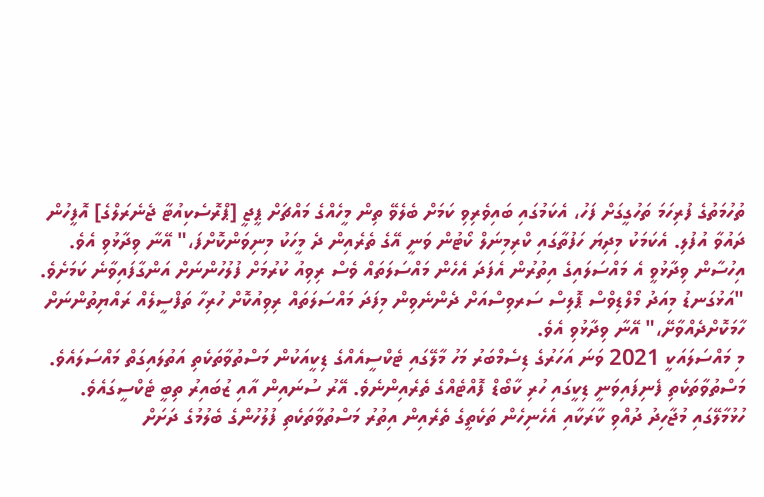ތުހުމަތުގެ ފުރިހަމަ ތަހުގީގަށް ފަހު، އެކަމުގައި ބައިވެރިވި ކަމަށް ބެލެވޭ ތިން މީހެއްގެ މައްޗަށް ޕީޖީ [ޕްރޮސެކިއުޓާ ޖެނެރަލްގެ] އޮފީހުން ދައުވާ އުފުލި. އެކަމަކު މިދިޔަ ހަފުތާގައި ކްރިމިނަލް ކޯޓުން ވަނީ އޭގެ ތެރެއިން ދެ މީހަކު މިނިވަންކޮށްފަ،" އޭނާ ވިދާޅުވި އެވެ.
އިހުސާން ވިދާޅުވީ އެ މައްސަލައިގެ އިތުރުން އެފަދަ އެހެން މައްސަލަތައް ވެސް ރިވިއު ކުރުމަށް ފުލުހުންނަށް އަންގާފައިވާނެ ކަމަށެވެ.
"އަޅުގަނޑު މިއަދު މޯލްޑިވްސް ޕޮލިސް ސަރވިސްއަށް ދެންނެވިން މިފަދަ މައްސަލަތައް ރިވިއުކޮށް ހުރިހާ ތަފްސީލެއް ރައްޔިތުންނަށް ހާމަކޮށްދެއްވާށޭ،" އޭނާ ވިދާޅުވި އެވެ.
މި މައްސަލައަކީ 2021 ވަނަ އަހަރުގެ ޑިސެމްބަރު މަހު މާލޭގައި ޓެކްސީއެއްގެ ޑިކީއަކުން މަސްތުވާތަކެތި އަތުލައިގަތް މައްސަލައެވެ. މަސްތުވާތަކެތި ފެނިފައިވަނީ ޑިކީގައި ހުރި ކާބޯޑް ފޮއްޓެއްގެ ތެރެއިންނެވެ. އޭރު ސުނައިން އާއި ޒުބައިރު ތިބީ ޓެކްސީގައެވެ. ހުޅުމާލޭގައި މުޖާހިދު ދުއްވި ކާރަކާއި އެހެނިހެން ތަކެތީގެ ތެރެއިން އިތުރު މަސްތުވާތަކެތި ފުލުހުންގެ ބެލުމުގެ ދަށަށް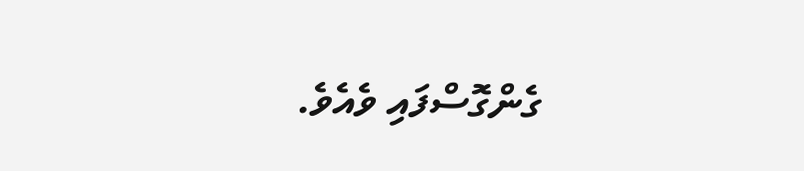ގެންގޮސްފައި ވެއެވެ.